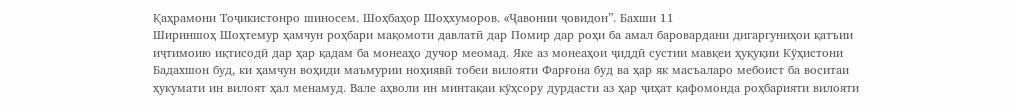Қаҳрамони Тоҷикистонро шиносем. Шоҳбаҳор Шоҳхуморов. «Ҷавонии ҷовидон”. Бахши 11
Шириншоҳ Шоҳтемур ҳамчун роҳбари мақомоти давлатӣ дар Помир дар роҳи ба амал баровардани дигаргуниҳои қатъии иҷтимоию иқтисодӣ дар ҳар қадам ба монеаҳо дучор меомад. Яке аз монеаҳои ҷиддӣ сустии мавқеи ҳуқуқии Кўҳистони Бадахшон буд, ки ҳамчун воҳиди маъмурии ноҳиявӣ тобеи вилояти Фарғона буд ва ҳар як масъаларо мебоист ба воситаи ҳукумати ин вилоят ҳал менамуд. Вале аҳволи ин минтақаи кўҳсору дурдасти аз ҳар ҷиҳат қафомонда роҳбарияти вилояти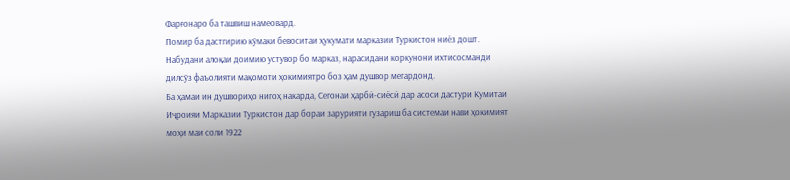Фарғонаро ба ташвиш намеовард.
Помир ба дастгирию кўмаки бевоситаи ҳукумати марказии Туркистон ниёз дошт. Набудани алоқаи доимию устувор бо марказ, нарасидани коркунони ихтисосманди дилсўз фаъолияти мақомоти ҳокимиятро боз ҳам душвор мегардонд.
Ба ҳамаи ин душвориҳо нигоҳ накарда, Сегонаи ҳарбӣ-сиёсӣ дар асоси дастури Кумитаи Иҷроияи Марказии Туркистон дар бораи зарурияти гузариш ба системаи нави ҳокимият моҳи маи соли 1922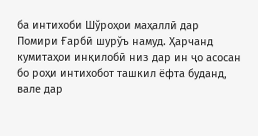ба интихоби Шўроҳои маҳаллӣ дар Помири Ғарбӣ шурўъ намуд. Ҳарчанд кумитаҳои инқилобӣ низ дар ин ҷо асосан бо роҳи интихобот ташкил ёфта буданд, вале дар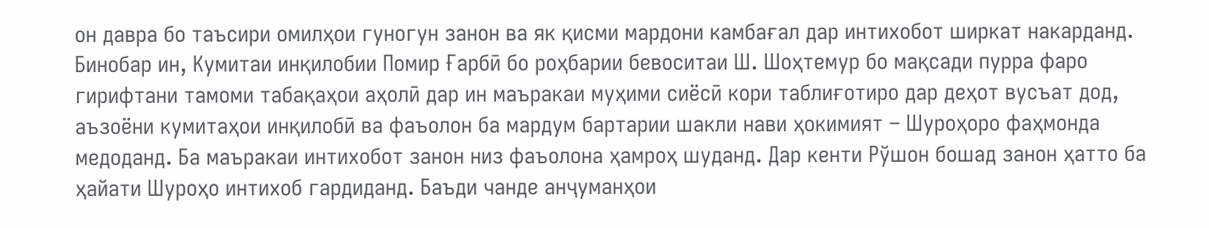он давра бо таъсири омилҳои гуногун занон ва як қисми мардони камбағал дар интихобот ширкат накарданд.
Бинобар ин, Кумитаи инқилобии Помир Ғарбӣ бо роҳбарии бевоситаи Ш. Шоҳтемур бо мақсади пурра фаро гирифтани тамоми табақаҳои аҳолӣ дар ин маъракаи муҳими сиёсӣ кори таблиғотиро дар деҳот вусъат дод, аъзоёни кумитаҳои инқилобӣ ва фаъолон ба мардум бартарии шакли нави ҳокимият – Шуроҳоро фаҳмонда медоданд. Ба маъракаи интихобот занон низ фаъолона ҳамроҳ шуданд. Дар кенти Рўшон бошад занон ҳатто ба ҳайати Шуроҳо интихоб гардиданд. Баъди чанде анҷуманҳои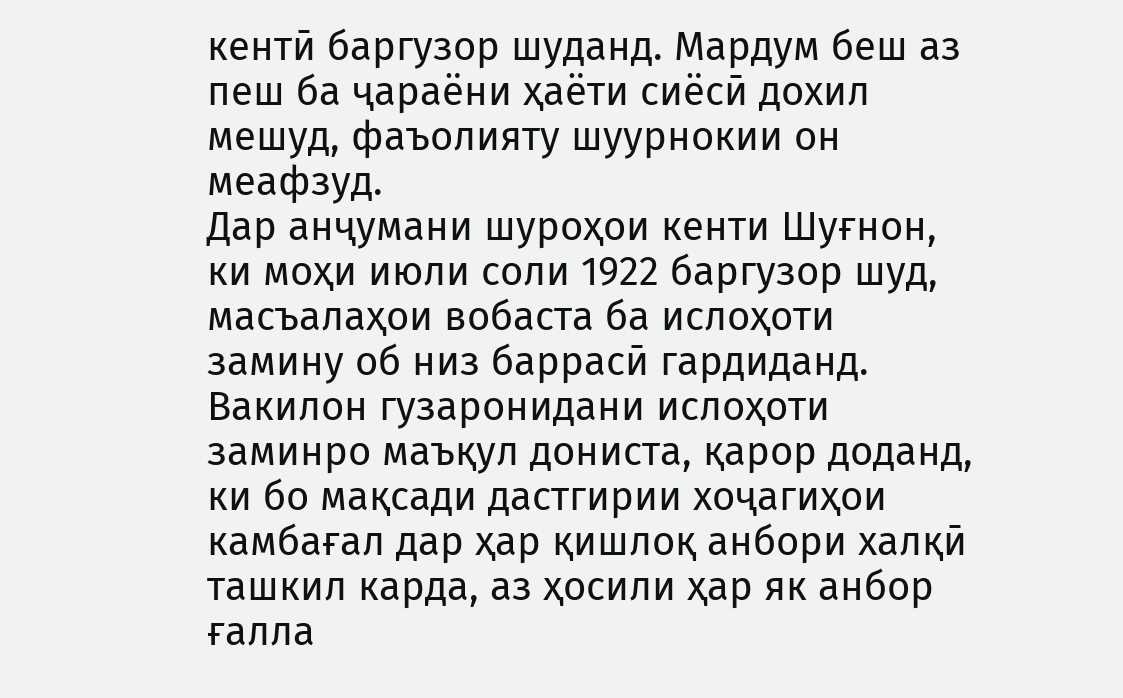кентӣ баргузор шуданд. Мардум беш аз пеш ба ҷараёни ҳаёти сиёсӣ дохил мешуд, фаъолияту шуурнокии он меафзуд.
Дар анҷумани шуроҳои кенти Шуғнон, ки моҳи июли соли 1922 баргузор шуд, масъалаҳои вобаста ба ислоҳоти замину об низ баррасӣ гардиданд. Вакилон гузаронидани ислоҳоти заминро маъқул дониста, қарор доданд, ки бо мақсади дастгирии хоҷагиҳои камбағал дар ҳар қишлоқ анбори халқӣ ташкил карда, аз ҳосили ҳар як анбор ғалла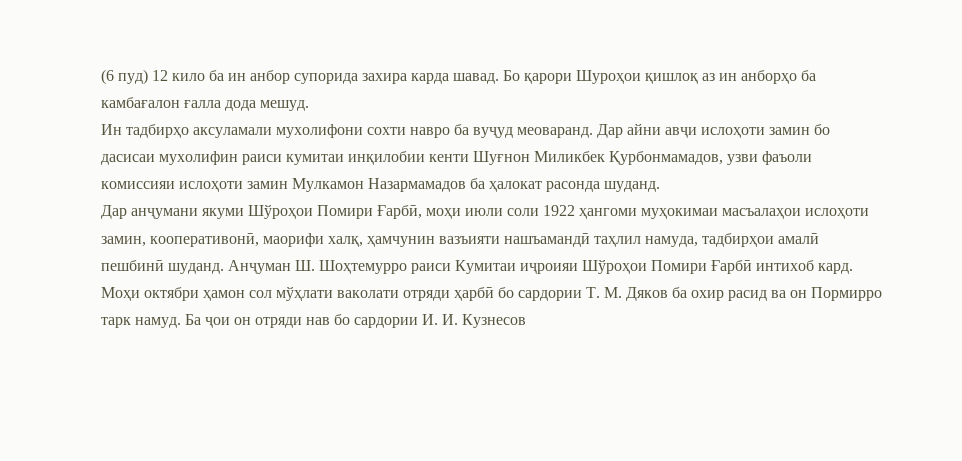(6 пуд) 12 кило ба ин анбор супорида захира карда шавад. Бо қарори Шуроҳои қишлоқ аз ин анборҳо ба камбағалон ғалла дода мешуд.
Ин тадбирҳо аксуламали мухолифони сохти навро ба вуҷуд меоваранд. Дар айни авҷи ислоҳоти замин бо дасисаи мухолифин раиси кумитаи инқилобии кенти Шуғнон Миликбек Қурбонмамадов, узви фаъоли комиссияи ислоҳоти замин Мулкамон Назармамадов ба ҳалокат расонда шуданд.
Дар анҷумани якуми Шўроҳои Помири Ғарбӣ, моҳи июли соли 1922 ҳангоми муҳокимаи масъалаҳои ислоҳоти замин, кооперативонӣ, маорифи халқ, ҳамчунин вазъияти нашъамандӣ таҳлил намуда, тадбирҳои амалӣ пешбинӣ шуданд. Анҷуман Ш. Шоҳтемурро раиси Кумитаи иҷроияи Шўроҳои Помири Ғарбӣ интихоб кард.
Моҳи октябри ҳамон сол мўҳлати ваколати отряди ҳарбӣ бо сардории Т. М. Дяков ба охир расид ва он Пормирро тарк намуд. Ба ҷои он отряди нав бо сардории И. И. Кузнесов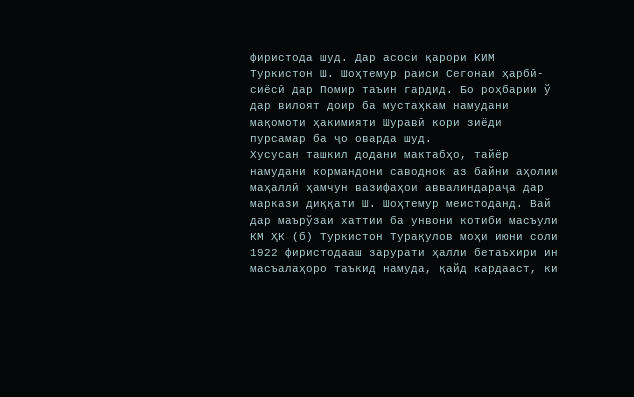фиристода шуд. Дар асоси қарори КИМ Туркистон Ш. Шоҳтемур раиси Сегонаи ҳарбӣ-сиёсӣ дар Помир таъин гардид. Бо роҳбарии ў дар вилоят доир ба мустаҳкам намудани мақомоти ҳакимияти Шуравӣ кори зиёди пурсамар ба ҷо оварда шуд.
Хусусан ташкил додани мактабҳо, тайёр намудани кормандони саводнок аз байни аҳолии маҳаллӣ ҳамчун вазифаҳои аввалиндараҷа дар маркази диққати Ш. Шоҳтемур меистоданд. Вай дар маърўзаи хаттии ба унвони котиби масъули КМ ҲК (б) Туркистон Турақулов моҳи июни соли 1922 фиристодааш зарурати ҳалли бетаъхири ин масъалаҳоро таъкид намуда, қайд кардааст, ки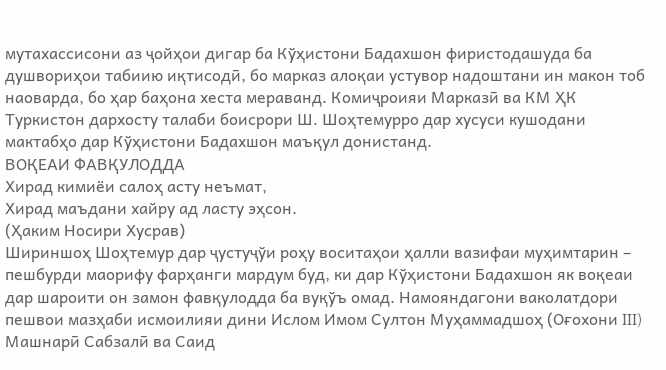мутахассисони аз ҷойҳои дигар ба Кўҳистони Бадахшон фиристодашуда ба душвориҳои табиию иқтисодӣ, бо марказ алоқаи устувор надоштани ин макон тоб наоварда, бо ҳар баҳона хеста мераванд. Комиҷроияи Марказӣ ва КМ ҲК Туркистон дархосту талаби боисрори Ш. Шоҳтемурро дар хусуси кушодани мактабҳо дар Кўҳистони Бадахшон маъқул донистанд.
ВОҚЕАИ ФАВҚУЛОДДА
Хирад кимиёи салоҳ асту неъмат,
Хирад маъдани хайру ад ласту эҳсон.
(Ҳаким Носири Хусрав)
Шириншоҳ Шоҳтемур дар ҷустуҷўи роҳу воситаҳои ҳалли вазифаи муҳимтарин – пешбурди маорифу фарҳанги мардум буд, ки дар Кўҳистони Бадахшон як воқеаи дар шароити он замон фавқулодда ба вуқўъ омад. Намояндагони ваколатдори пешвои мазҳаби исмоилияи дини Ислом Имом Султон Муҳаммадшоҳ (Оғохони III) Машнарӣ Сабзалӣ ва Саид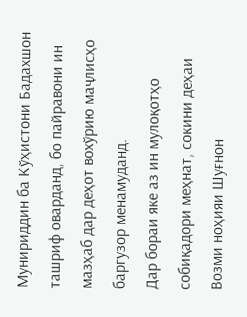Мунириддин ба Кўҳистони Бадахшон ташриф оварданд, бо пайравони ин мазҳаб дар деҳот вохўрию маҷлисҳо баргузор менамуданд.
Дар бораи яке аз ин мулоқотҳо собиқадори меҳнат, сокини деҳаи Возми ноҳияи Шуғнон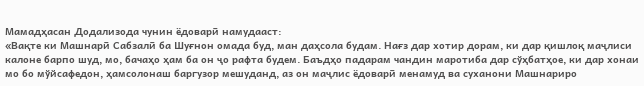Мамадҳасан Додализода чунин ёдоварӣ намудааст:
«Вақте ки Машнарӣ Сабзалӣ ба Шуғнон омада буд, ман даҳсола будам. Нағз дар хотир дорам, ки дар қишлоқ маҷлиси калоне барпо шуд, мо, бачаҳо ҳам ба он ҷо рафта будем. Баъдҳо падарам чандин маротиба дар сўҳбатҳое, ки дар хонаи мо бо мўйсафедон, ҳамсолонаш баргузор мешуданд, аз он маҷлис ёдоварӣ менамуд ва суханони Машнариро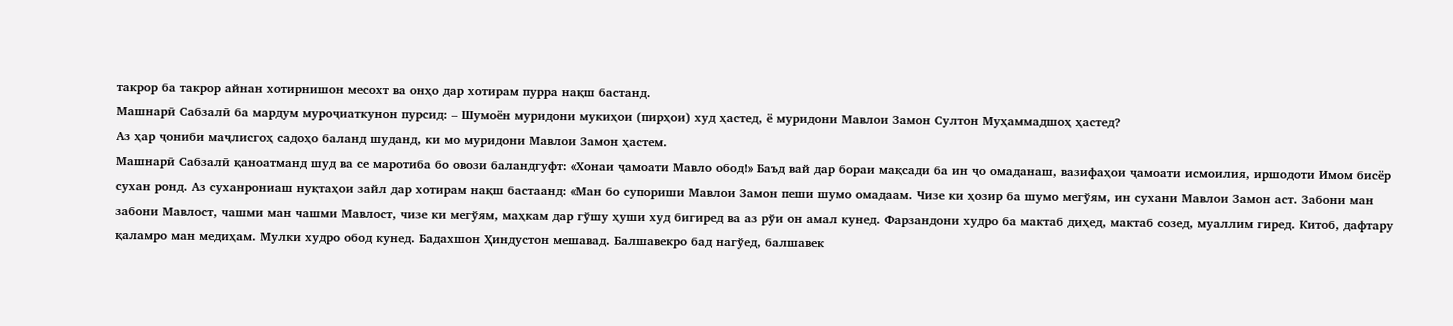такрор ба такрор айнан хотирнишон месохт ва онҳо дар хотирам пурра нақш бастанд.
Машнарӣ Сабзалӣ ба мардум муроҷиаткунон пурсид: – Шумоён муридони мукиҳои (пирҳои) худ ҳастед, ё муридони Мавлои Замон Султон Муҳаммадшоҳ ҳастед?
Аз ҳар ҷониби маҷлисгоҳ садоҳо баланд шуданд, ки мо муридони Мавлои Замон ҳастем.
Машнарӣ Сабзалӣ қаноатманд шуд ва се маротиба бо овози баландгуфт: «Хонаи ҷамоати Мавло обод!» Баъд вай дар бораи мақсади ба ин ҷо омаданаш, вазифаҳои ҷамоати исмоилия, иршодоти Имом бисёр сухан ронд. Аз суханрониаш нуқтаҳои зайл дар хотирам нақш бастаанд: «Ман бо супориши Мавлои Замон пеши шумо омадаам. Чизе ки ҳозир ба шумо мегўям, ин сухани Мавлои Замон аст. Забони ман забони Мавлост, чашми ман чашми Мавлост, чизе ки мегўям, маҳкам дар гўшу ҳуши худ бигиред ва аз рўи он амал кунед. Фарзандони худро ба мактаб диҳед, мактаб созед, муаллим гиред. Китоб, дафтару қаламро ман медиҳам. Мулки худро обод кунед. Бадахшон Ҳиндустон мешавад. Балшавекро бад нагўед, балшавек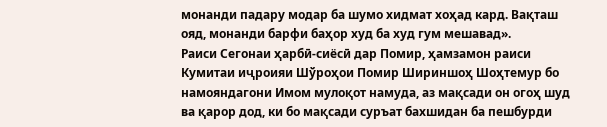монанди падару модар ба шумо хидмат хоҳад кард. Вақташ ояд, монанди барфи баҳор худ ба худ гум мешавад».
Раиси Сегонаи ҳарбӣ-сиёсӣ дар Помир, ҳамзамон раиси Кумитаи иҷроияи Шўроҳои Помир Шириншоҳ Шоҳтемур бо намояндагони Имом мулоқот намуда, аз мақсади он огоҳ шуд ва қарор дод, ки бо мақсади суръат бахшидан ба пешбурди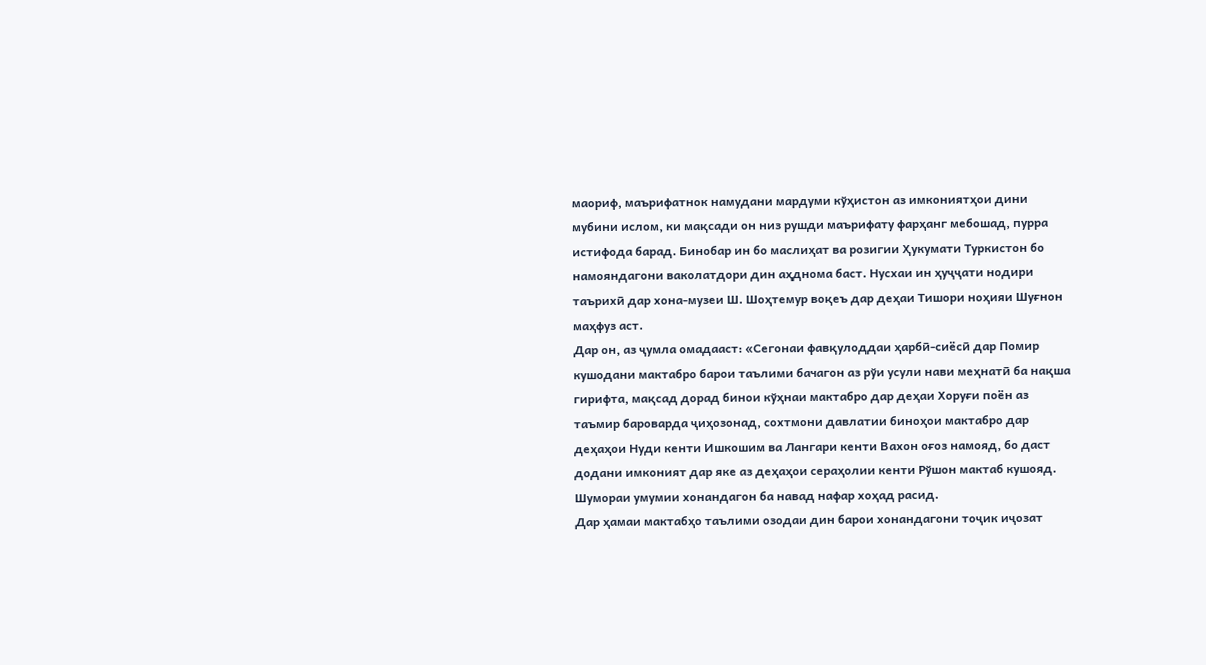маориф, маърифатнок намудани мардуми кўҳистон аз имкониятҳои дини мубини ислом, ки мақсади он низ рушди маърифату фарҳанг мебошад, пурра истифода барад. Бинобар ин бо маслиҳат ва розигии Ҳукумати Туркистон бо намояндагони ваколатдори дин аҳднома баст. Нусхаи ин ҳуҷҷати нодири таърихӣ дар хона-музеи Ш. Шоҳтемур воқеъ дар деҳаи Тишори ноҳияи Шуғнон маҳфуз аст.
Дар он, аз ҷумла омадааст: «Сегонаи фавқулоддаи ҳарбӣ-сиёсӣ дар Помир кушодани мактабро барои таълими бачагон аз рўи усули нави меҳнатӣ ба нақша гирифта, мақсад дорад бинои кўҳнаи мактабро дар деҳаи Хоруғи поён аз таъмир бароварда ҷиҳозонад, сохтмони давлатии биноҳои мактабро дар деҳаҳои Нуди кенти Ишкошим ва Лангари кенти Вахон оғоз намояд, бо даст додани имконият дар яке аз деҳаҳои сераҳолии кенти Рўшон мактаб кушояд. Шумораи умумии хонандагон ба навад нафар хоҳад расид.
Дар ҳамаи мактабҳо таълими озодаи дин барои хонандагони тоҷик иҷозат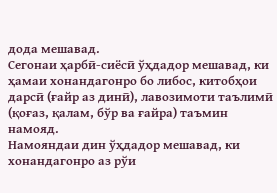дода мешавад.
Сегонаи ҳарбӣ-сиёсӣ ўҳдадор мешавад, ки ҳамаи хонандагонро бо либос, китобҳои дарсӣ (ғайр аз динӣ), лавозимоти таълимӣ (қоғаз, қалам, бўр ва ғайра) таъмин намояд.
Намояндаи дин ўҳдадор мешавад, ки хонандагонро аз рўи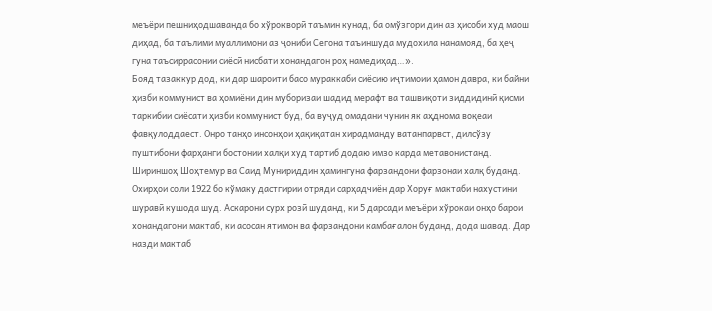меъёри пешниҳодшаванда бо хўрокворӣ таъмин кунад, ба омўзгори дин аз ҳисоби худ маош диҳад, ба таълими муаллимони аз ҷониби Сегона таъиншуда мудохила нанамояд, ба ҳеҷ гуна таъсиррасонии сиёсӣ нисбати хонандагон роҳ намедиҳад…».
Бояд тазаккур дод, ки дар шароити басо мураккаби сиёсию иҷтимоии ҳамон давра, ки байни ҳизби коммунист ва ҳомиёни дин муборизаи шадид мерафт ва ташвиқоти зиддидинӣ қисми таркибии сиёсати ҳизби коммунист буд, ба вуҷуд омадани чунин як аҳднома воқеаи фавқулоддаест. Онро танҳо инсонҳои ҳақиқатан хирадманду ватанпарвст, дилсўзу пуштибони фарҳанги бостонии халқи худ тартиб додаю имзо карда метавонистанд. Шириншоҳ Шоҳтемур ва Саид Мунириддин ҳамингуна фарзандони фарзонаи халқ буданд.
Охирҳои соли 1922 бо кўмаку дастгирии отряди сарҳадчиён дар Хоруғ мактаби нахустини шуравӣ кушода шуд. Аскарони сурх розӣ шуданд, ки 5 дарсади меъёри хўрокаи онҳо барои хонандагони мактаб, ки асосан ятимон ва фарзандони камбағалон буданд, дода шавад. Дар назди мактаб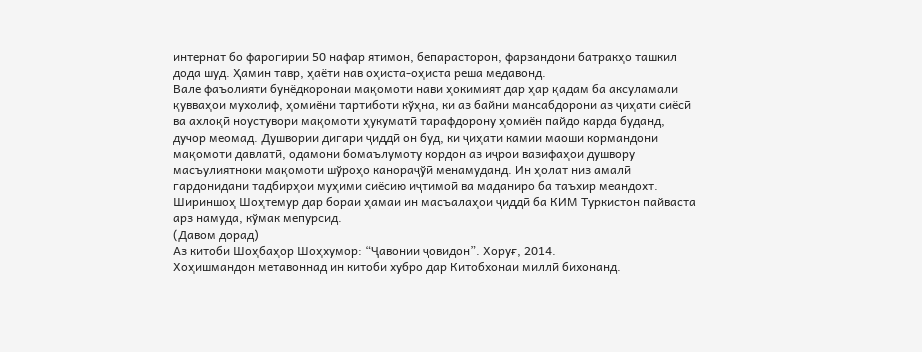интернат бо фарогирии 50 нафар ятимон, бепарасторон, фарзандони батракҳо ташкил дода шуд. Ҳамин тавр, ҳаёти нав оҳиста-оҳиста реша медавонд.
Вале фаъолияти бунёдкоронаи мақомоти нави ҳокимият дар ҳар қадам ба аксуламали қувваҳои мухолиф, ҳомиёни тартиботи кўҳна, ки аз байни мансабдорони аз ҷиҳати сиёсӣ ва ахлоқӣ ноустувори мақомоти ҳукуматӣ тарафдорону ҳомиён пайдо карда буданд, дучор меомад. Душвории дигари ҷиддӣ он буд, ки ҷиҳати камии маоши кормандони мақомоти давлатӣ, одамони бомаълумоту кордон аз иҷрои вазифаҳои душвору масъулиятноки мақомоти шўроҳо канораҷўӣ менамуданд. Ин ҳолат низ амалӣ гардонидани тадбирҳои муҳими сиёсию иҷтимоӣ ва маданиро ба таъхир меандохт.
Шириншоҳ Шоҳтемур дар бораи ҳамаи ин масъалаҳои ҷиддӣ ба КИМ Туркистон пайваста арз намуда, кўмак мепурсид.
(Давом дорад)
Аз китоби Шоҳбаҳор Шоҳхумор: “Ҷавонии ҷовидон”. Хоруғ, 2014.
Хоҳишмандон метавоннад ин китоби хубро дар Китобхонаи миллӣ бихонанд.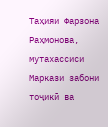Таҳияи Фарзона Раҳмонова,
мутахассиси Маркази забони
тоҷикӣ ва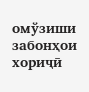омўзиши забонҳои хориҷӣ